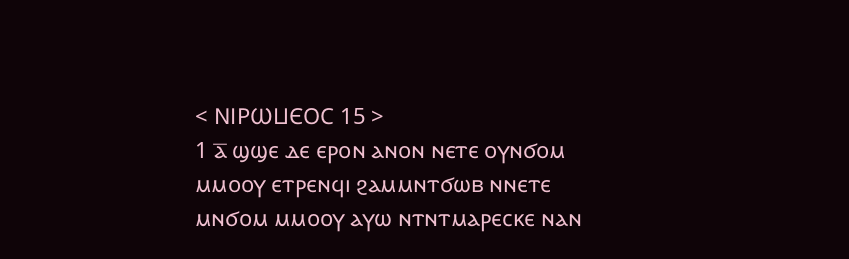< ⲚⲒⲢⲰⳘⲈⲞⲤ 15 >
1 ⲁ̅ ϣϣⲉ ⲇⲉ ⲉⲣⲟⲛ ⲁⲛⲟⲛ ⲛⲉⲧⲉ ⲟⲩⲛϭⲟⲙ ⲙⲙⲟⲟⲩ ⲉⲧⲣⲉⲛϥⲓ ϩⲁⲙⲙⲛⲧϭⲱⲃ ⲛⲛⲉⲧⲉ ⲙⲛϭⲟⲙ ⲙⲙⲟⲟⲩ ⲁⲩⲱ ⲛⲧⲛⲧⲙⲁⲣⲉⲥⲕⲉ ⲛⲁⲛ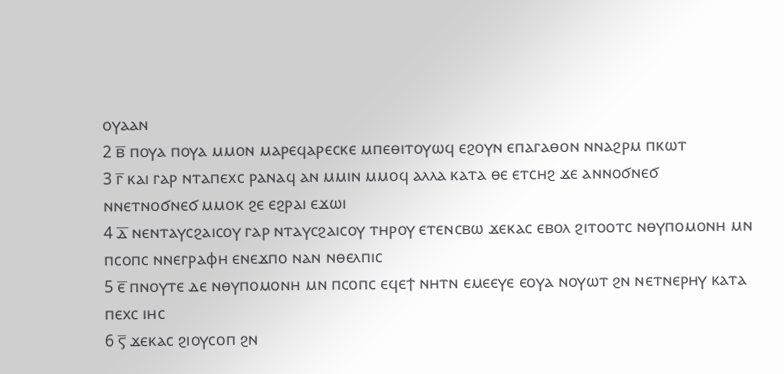ⲟⲩⲁⲁⲛ
2 ⲃ̅ ⲡⲟⲩⲁ ⲡⲟⲩⲁ ⲙⲙⲟⲛ ⲙⲁⲣⲉϥⲁⲣⲉⲥⲕⲉ ⲙⲡⲉⲑⲓⲧⲟⲩⲱϥ ⲉϩⲟⲩⲛ ⲉⲡⲁⲅⲁⲑⲟⲛ ⲛⲛⲁϩⲣⲙ ⲡⲕⲱⲧ
3 ⲅ̅ ⲕⲁⲓ ⲅⲁⲣ ⲛⲧⲁⲡⲉⲭⲥ ⲣⲁⲛⲁϥ ⲁⲛ ⲙⲙⲓⲛ ⲙⲙⲟϥ ⲁⲗⲗⲁ ⲕⲁⲧⲁ ⲑⲉ ⲉⲧⲥⲏϩ ϫⲉ ⲁⲛⲛⲟϭⲛⲉϭ ⲛⲛⲉⲧⲛⲟϭⲛⲉϭ ⲙⲙⲟⲕ ϩⲉ ⲉϩⲣⲁⲓ ⲉϫⲱⲓ
4 ⲇ̅ ⲛⲉⲛⲧⲁⲩⲥϩⲁⲓⲥⲟⲩ ⲅⲁⲣ ⲛⲧⲁⲩⲥϩⲁⲓⲥⲟⲩ ⲧⲏⲣⲟⲩ ⲉⲧⲉⲛⲥⲃⲱ ϫⲉⲕⲁⲥ ⲉⲃⲟⲗ ϩⲓⲧⲟⲟⲧⲥ ⲛⲑⲩⲡⲟⲙⲟⲛⲏ ⲙⲛ ⲡⲥⲟⲡⲥ ⲛⲛⲉⲅⲣⲁⲫⲏ ⲉⲛⲉϫⲡⲟ ⲛⲁⲛ ⲛⲑⲉⲗⲡⲓⲥ
5 ⲉ̅ ⲡⲛⲟⲩⲧⲉ ⲇⲉ ⲛⲑⲩⲡⲟⲙⲟⲛⲏ ⲙⲛ ⲡⲥⲟⲡⲥ ⲉϥⲉϯ ⲛⲏⲧⲛ ⲉⲙⲉⲉⲩⲉ ⲉⲟⲩⲁ ⲛⲟⲩⲱⲧ ϩⲛ ⲛⲉⲧⲛⲉⲣⲏⲩ ⲕⲁⲧⲁ ⲡⲉⲭⲥ ⲓⲏⲥ
6 ⲋ̅ ϫⲉⲕⲁⲥ ϩⲓⲟⲩⲥⲟⲡ ϩⲛ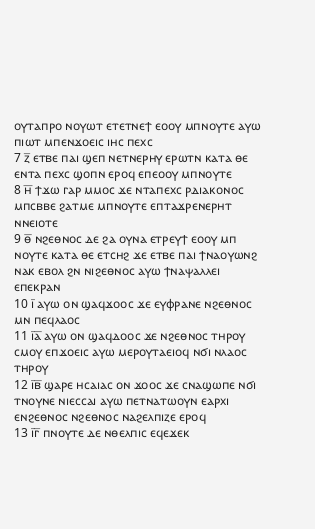ⲟⲩⲧⲁⲡⲣⲟ ⲛⲟⲩⲱⲧ ⲉⲧⲉⲧⲛⲉϯ ⲉⲟⲟⲩ ⲙⲡⲛⲟⲩⲧⲉ ⲁⲩⲱ ⲡⲓⲱⲧ ⲙⲡⲉⲛϫⲟⲉⲓⲥ ⲓⲏⲥ ⲡⲉⲭⲥ
7 ⲍ̅ ⲉⲧⲃⲉ ⲡⲁⲓ ϣⲉⲡ ⲛⲉⲧⲛⲉⲣⲏⲩ ⲉⲣⲱⲧⲛ ⲕⲁⲧⲁ ⲑⲉ ⲉⲛⲧⲁ ⲡⲉⲭⲥ ϣⲟⲡⲛ ⲉⲣⲟϥ ⲉⲡⲉⲟⲟⲩ ⲙⲡⲛⲟⲩⲧⲉ
8 ⲏ̅ ϯϫⲱ ⲅⲁⲣ ⲙⲙⲟⲥ ϫⲉ ⲛⲧⲁⲡⲉⲭⲥ ⲣⲇⲓⲁⲕⲟⲛⲟⲥ ⲙⲡⲥⲃⲃⲉ ϩⲁⲧⲙⲉ ⲙⲡⲛⲟⲩⲧⲉ ⲉⲡⲧⲁϫⲣⲉⲛⲉⲣⲏⲧ ⲛⲛⲉⲓⲟⲧⲉ
9 ⲑ̅ ⲛϩⲉⲑⲛⲟⲥ ⲇⲉ ϩⲁ ⲟⲩⲛⲁ ⲉⲧⲣⲉⲩϯ ⲉⲟⲟⲩ ⲙⲡ ⲛⲟⲩⲧⲉ ⲕⲁⲧⲁ ⲑⲉ ⲉⲧⲥⲏϩ ϫⲉ ⲉⲧⲃⲉ ⲡⲁⲓ ϯⲛⲁⲟⲩⲱⲛϩ ⲛⲁⲕ ⲉⲃⲟⲗ ϩⲛ ⲛⲓϩⲉⲑⲛⲟⲥ ⲁⲩⲱ ϯⲛⲁⲯⲁⲗⲗⲉⲓ ⲉⲡⲉⲕⲣⲁⲛ
10 ⲓ̅ ⲁⲩⲱ ⲟⲛ ϣⲁϥϫⲟⲟⲥ ϫⲉ ⲉⲩⲫⲣⲁⲛⲉ ⲛϩⲉⲑⲛⲟⲥ ⲙⲛ ⲡⲉϥⲗⲁⲟⲥ
11 ⲓ̅ⲁ̅ ⲁⲩⲱ ⲟⲛ ϣⲁϥⲇⲟⲟⲥ ϫⲉ ⲛϩⲉⲑⲛⲟⲥ ⲧⲏⲣⲟⲩ ⲥⲙⲟⲩ ⲉⲡϫⲟⲉⲓⲥ ⲁⲩⲱ ⲙⲉⲣⲟⲩⲧⲁⲉⲓⲟϥ ⲛϭⲓ ⲛⲗⲁⲟⲥ ⲧⲏⲣⲟⲩ
12 ⲓ̅ⲃ̅ ϣⲁⲣⲉ ⲏⲥⲁⲓⲁⲥ ⲟⲛ ϫⲟⲟⲥ ϫⲉ ⲥⲛⲁϣⲱⲡⲉ ⲛϭⲓ ⲧⲛⲟⲩⲛⲉ ⲛⲓⲉⲥⲥⲁⲓ ⲁⲩⲱ ⲡⲉⲧⲛⲁⲧⲱⲟⲩⲛ ⲉⲁⲣⲭⲓ ⲉⲛϩⲉⲑⲛⲟⲥ ⲛϩⲉⲑⲛⲟⲥ ⲛⲁϩⲉⲗⲡⲓⲍⲉ ⲉⲣⲟϥ
13 ⲓ̅ⲅ̅ ⲡⲛⲟⲩⲧⲉ ⲇⲉ ⲛⲑⲉⲗⲡⲓⲥ ⲉϥⲉϫⲉⲕ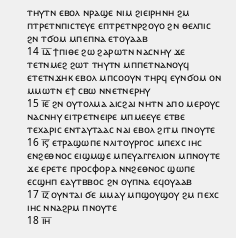ⲧⲏⲩⲧⲛ ⲉⲃⲟⲗ ⲛⲣⲁϣⲉ ⲛⲓⲙ ϩⲓⲉⲓⲣⲏⲛⲏ ϩⲙ ⲡⲧⲣⲉⲧⲛⲡⲓⲥⲧⲉⲩⲉ ⲉⲡⲧⲣⲉⲧⲛⲣϩⲟⲩⲟ ϩⲛ ⲑⲉⲗⲡⲓⲥ ϩⲛ ⲧϭⲟⲙ ⲙⲡⲉⲡⲛⲁ ⲉⲧⲟⲩⲁⲁⲃ
14 ⲓ̅ⲇ̅ ϯⲡⲓⲑⲉ ϩⲱ ϩⲁⲣⲱⲧⲛ ⲛⲁⲥⲛⲏⲩ ϫⲉ ⲧⲉⲧⲛⲙⲉϩ ϩⲱⲧ ⲧⲏⲩⲧⲛ ⲙⲡⲡⲉⲧⲛⲁⲛⲟⲩϥ ⲉⲧⲉⲧⲛϫⲏⲕ ⲉⲃⲟⲗ ⲙⲡⲥⲟⲟⲩⲛ ⲧⲏⲣϥ ⲉⲩⲛϭⲟⲙ ⲟⲛ ⲙⲙⲱⲧⲛ ⲉϯ ⲥⲃⲱ ⲛⲛⲉⲧⲛⲉⲣⲏⲩ
15 ⲓ̅ⲉ̅ ϩⲛ ⲟⲩⲧⲟⲗⲙⲁ ⲁⲓⲥϩⲁⲓ ⲛⲏⲧⲛ ⲁⲡⲟ ⲙⲉⲣⲟⲩⲥ ⲛⲁⲥⲛⲏⲩ ⲉⲓⲧⲣⲉⲧⲛⲉⲓⲣⲉ ⲙⲡⲙⲉⲉⲩⲉ ⲉⲧⲃⲉ ⲧⲉⲭⲁⲣⲓⲥ ⲉⲛⲧⲁⲩⲧⲁⲁⲥ ⲛⲁⲓ ⲉⲃⲟⲗ ϩⲓⲧⲙ ⲡⲛⲟⲩⲧⲉ
16 ⲓ̅ⲋ̅ ⲉⲧⲣⲁϣⲱⲡⲉ ⲛⲗⲓⲧⲟⲩⲣⲅⲟⲥ ⲙⲡⲉⲭⲥ ⲓⲏⲥ ⲉⲛϩⲉⲑⲛⲟⲥ ⲉⲓϣⲙϣⲉ ⲙⲡⲉⲩⲁⲅⲅⲉⲗⲓⲟⲛ ⲙⲡⲛⲟⲩⲧⲉ ϫⲉ ⲉⲣⲉⲧⲉ ⲡⲣⲟⲥⲫⲟⲣⲁ ⲛⲛϩⲉⲑⲛⲟⲥ ϣⲱⲡⲉ ⲉⲥϣⲏⲡ ⲉⲁⲩⲧⲃⲃⲟⲥ ϩⲛ ⲟⲩⲡⲛⲁ ⲉϥⲟⲩⲁⲁⲃ
17 ⲓ̅ⲍ̅ ⲟⲩⲛⲧⲁⲓ ϭⲉ ⲙⲙⲁⲩ ⲙⲡϣⲟⲩϣⲟⲩ ϩⲙ ⲡⲉⲭⲥ ⲓⲏⲥ ⲛⲛⲁϩⲣⲙ ⲡⲛⲟⲩⲧⲉ
18 ⲓ̅ⲏ̅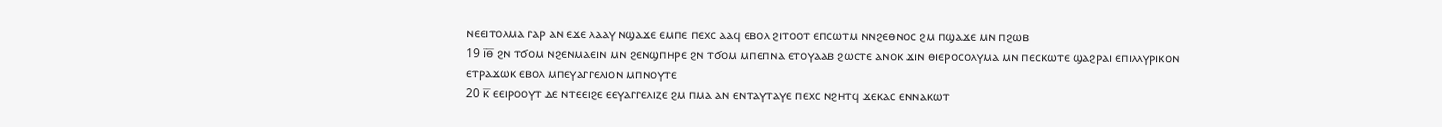ⲛⲉⲉⲓⲧⲟⲗⲙⲁ ⲅⲁⲣ ⲁⲛ ⲉϫⲉ ⲗⲁⲁⲩ ⲛϣⲁϫⲉ ⲉⲙⲡⲉ ⲡⲉⲭⲥ ⲁⲁϥ ⲉⲃⲟⲗ ϩⲓⲧⲟⲟⲧ ⲉⲡⲥⲱⲧⲙ ⲛⲛϩⲉⲑⲛⲟⲥ ϩⲙ ⲡϣⲁϫⲉ ⲙⲛ ⲡϩⲱⲃ
19 ⲓ̅ⲑ̅ ϩⲛ ⲧϭⲟⲙ ⲛϩⲉⲛⲙⲁⲉⲓⲛ ⲙⲛ ϩⲉⲛϣⲡⲏⲣⲉ ϩⲛ ⲧϭⲟⲙ ⲙⲡⲉⲡⲛⲁ ⲉⲧⲟⲩⲁⲁⲃ ϩⲱⲥⲧⲉ ⲁⲛⲟⲕ ϫⲓⲛ ⲑⲓⲉⲣⲟⲥⲟⲗⲩⲙⲁ ⲙⲛ ⲡⲉⲥⲕⲱⲧⲉ ϣⲁϩⲣⲁⲓ ⲉⲡⲓⲗⲗⲩⲣⲓⲕⲟⲛ ⲉⲧⲣⲁϫⲱⲕ ⲉⲃⲟⲗ ⲙⲡⲉⲩⲁⲅⲅⲉⲗⲓⲟⲛ ⲙⲡⲛⲟⲩⲧⲉ
20 ⲕ̅ ⲉⲉⲓⲣⲟⲟⲩⲧ ⲇⲉ ⲛⲧⲉⲉⲓϩⲉ ⲉⲉⲩⲁⲅⲅⲉⲗⲓⲍⲉ ϩⲙ ⲡⲙⲁ ⲁⲛ ⲉⲛⲧⲁⲩⲧⲁⲩⲉ ⲡⲉⲭⲥ ⲛϩⲏⲧϥ ϫⲉⲕⲁⲥ ⲉⲛⲛⲁⲕⲱⲧ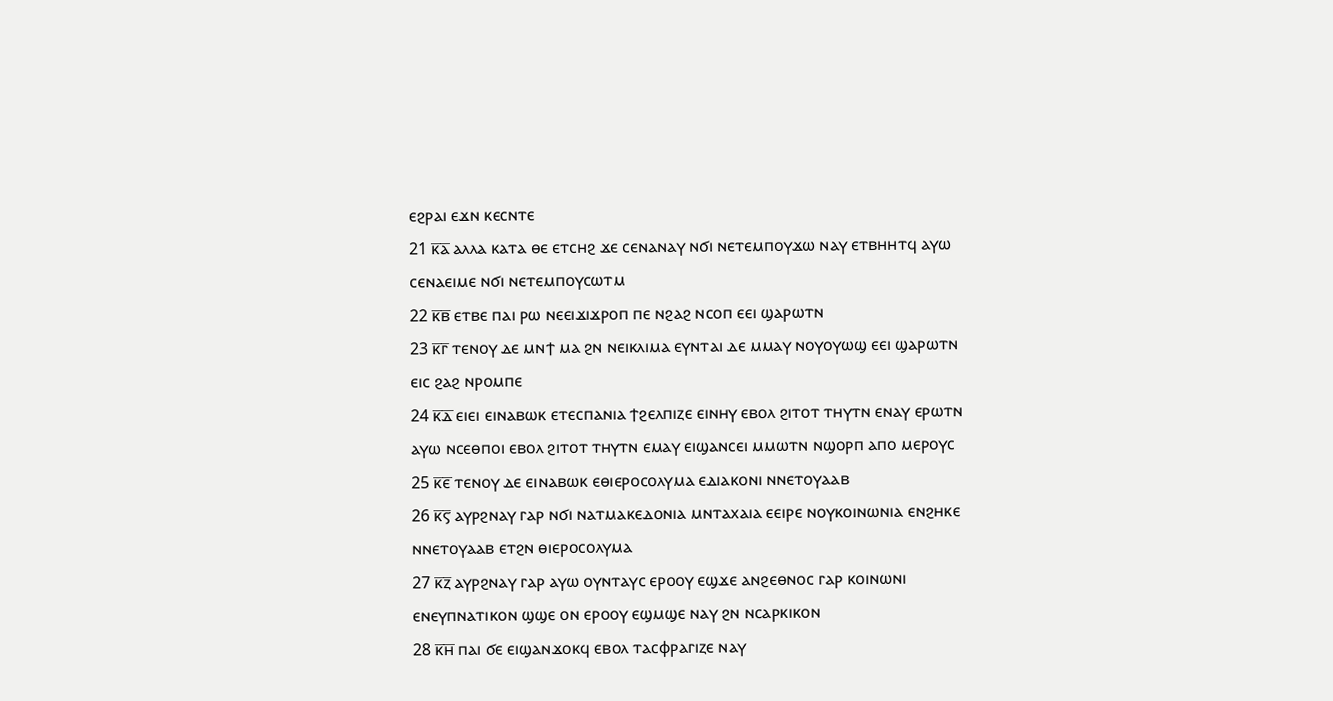ⲉϩⲣⲁⲓ ⲉϫⲛ ⲕⲉⲥⲛⲧⲉ
21 ⲕ̅ⲁ̅ ⲁⲗⲗⲁ ⲕⲁⲧⲁ ⲑⲉ ⲉⲧⲥⲏϩ ϫⲉ ⲥⲉⲛⲁⲛⲁⲩ ⲛϭⲓ ⲛⲉⲧⲉⲙⲡⲟⲩϫⲱ ⲛⲁⲩ ⲉⲧⲃⲏⲏⲧϥ ⲁⲩⲱ ⲥⲉⲛⲁⲉⲓⲙⲉ ⲛϭⲓ ⲛⲉⲧⲉⲙⲡⲟⲩⲥⲱⲧⲙ
22 ⲕ̅ⲃ̅ ⲉⲧⲃⲉ ⲡⲁⲓ ⲣⲱ ⲛⲉⲉⲓϫⲓϫⲣⲟⲡ ⲡⲉ ⲛϩⲁϩ ⲛⲥⲟⲡ ⲉⲉⲓ ϣⲁⲣⲱⲧⲛ
23 ⲕ̅ⲅ̅ ⲧⲉⲛⲟⲩ ⲇⲉ ⲙⲛϯ ⲙⲁ ϩⲛ ⲛⲉⲓⲕⲗⲓⲙⲁ ⲉⲩⲛⲧⲁⲓ ⲇⲉ ⲙⲙⲁⲩ ⲛⲟⲩⲟⲩⲱϣ ⲉⲉⲓ ϣⲁⲣⲱⲧⲛ ⲉⲓⲥ ϩⲁϩ ⲛⲣⲟⲙⲡⲉ
24 ⲕ̅ⲇ̅ ⲉⲓⲉⲓ ⲉⲓⲛⲁⲃⲱⲕ ⲉⲧⲉⲥⲡⲁⲛⲓⲁ ϯϩⲉⲗⲡⲓⲍⲉ ⲉⲓⲛⲏⲩ ⲉⲃⲟⲗ ϩⲓⲧⲟⲧ ⲧⲏⲩⲧⲛ ⲉⲛⲁⲩ ⲉⲣⲱⲧⲛ ⲁⲩⲱ ⲛⲥⲉⲑⲡⲟⲓ ⲉⲃⲟⲗ ϩⲓⲧⲟⲧ ⲧⲏⲩⲧⲛ ⲉⲙⲁⲩ ⲉⲓϣⲁⲛⲥⲉⲓ ⲙⲙⲱⲧⲛ ⲛϣⲟⲣⲡ ⲁⲡⲟ ⲙⲉⲣⲟⲩⲥ
25 ⲕ̅ⲉ̅ ⲧⲉⲛⲟⲩ ⲇⲉ ⲉⲓⲛⲁⲃⲱⲕ ⲉⲑⲓⲉⲣⲟⲥⲟⲗⲩⲙⲁ ⲉⲇⲓⲁⲕⲟⲛⲓ ⲛⲛⲉⲧⲟⲩⲁⲁⲃ
26 ⲕ̅ⲋ̅ ⲁⲩⲣϩⲛⲁⲩ ⲅⲁⲣ ⲛϭⲓ ⲛⲁⲧⲙⲁⲕⲉⲇⲟⲛⲓⲁ ⲙⲛⲧⲁⲭⲁⲓⲁ ⲉⲉⲓⲣⲉ ⲛⲟⲩⲕⲟⲓⲛⲱⲛⲓⲁ ⲉⲛϩⲏⲕⲉ ⲛⲛⲉⲧⲟⲩⲁⲁⲃ ⲉⲧϩⲛ ⲑⲓⲉⲣⲟⲥⲟⲗⲩⲙⲁ
27 ⲕ̅ⲍ̅ ⲁⲩⲣϩⲛⲁⲩ ⲅⲁⲣ ⲁⲩⲱ ⲟⲩⲛⲧⲁⲩⲥ ⲉⲣⲟⲟⲩ ⲉϣϫⲉ ⲁⲛϩⲉⲑⲛⲟⲥ ⲅⲁⲣ ⲕⲟⲓⲛⲱⲛⲓ ⲉⲛⲉⲩⲡⲛⲁⲧⲓⲕⲟⲛ ϣϣⲉ ⲟⲛ ⲉⲣⲟⲟⲩ ⲉϣⲙϣⲉ ⲛⲁⲩ ϩⲛ ⲛⲥⲁⲣⲕⲓⲕⲟⲛ
28 ⲕ̅ⲏ̅ ⲡⲁⲓ ϭⲉ ⲉⲓϣⲁⲛϫⲟⲕϥ ⲉⲃⲟⲗ ⲧⲁⲥⲫⲣⲁⲅⲓⲍⲉ ⲛⲁⲩ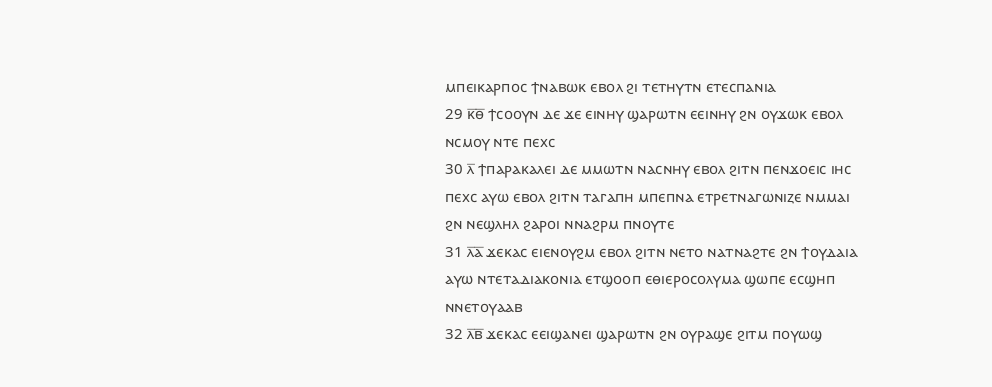ⲙⲡⲉⲓⲕⲁⲣⲡⲟⲥ ϯⲛⲁⲃⲱⲕ ⲉⲃⲟⲗ ϩⲓ ⲧⲉⲧⲏⲩⲧⲛ ⲉⲧⲉⲥⲡⲁⲛⲓⲁ
29 ⲕ̅ⲑ̅ ϯⲥⲟⲟⲩⲛ ⲇⲉ ϫⲉ ⲉⲓⲛⲏⲩ ϣⲁⲣⲱⲧⲛ ⲉⲉⲓⲛⲏⲩ ϩⲛ ⲟⲩϫⲱⲕ ⲉⲃⲟⲗ ⲛⲥⲙⲟⲩ ⲛⲧⲉ ⲡⲉⲭⲥ
30 ⲗ̅ ϯⲡⲁⲣⲁⲕⲁⲗⲉⲓ ⲇⲉ ⲙⲙⲱⲧⲛ ⲛⲁⲥⲛⲏⲩ ⲉⲃⲟⲗ ϩⲓⲧⲛ ⲡⲉⲛϫⲟⲉⲓⲥ ⲓⲏⲥ ⲡⲉⲭⲥ ⲁⲩⲱ ⲉⲃⲟⲗ ϩⲓⲧⲛ ⲧⲁⲅⲁⲡⲏ ⲙⲡⲉⲡⲛⲁ ⲉⲧⲣⲉⲧⲛⲁⲅⲱⲛⲓⲍⲉ ⲛⲙⲙⲁⲓ ϩⲛ ⲛⲉϣⲗⲏⲗ ϩⲁⲣⲟⲓ ⲛⲛⲁϩⲣⲙ ⲡⲛⲟⲩⲧⲉ
31 ⲗ̅ⲁ̅ ϫⲉⲕⲁⲥ ⲉⲓⲉⲛⲟⲩϩⲙ ⲉⲃⲟⲗ ϩⲓⲧⲛ ⲛⲉⲧⲟ ⲛⲁⲧⲛⲁϩⲧⲉ ϩⲛ ϯⲟⲩⲇⲁⲓⲁ ⲁⲩⲱ ⲛⲧⲉⲧⲁⲇⲓⲁⲕⲟⲛⲓⲁ ⲉⲧϣⲟⲟⲡ ⲉⲑⲓⲉⲣⲟⲥⲟⲗⲩⲙⲁ ϣⲱⲡⲉ ⲉⲥϣⲏⲡ ⲛⲛⲉⲧⲟⲩⲁⲁⲃ
32 ⲗ̅ⲃ̅ ϫⲉⲕⲁⲥ ⲉⲉⲓϣⲁⲛⲉⲓ ϣⲁⲣⲱⲧⲛ ϩⲛ ⲟⲩⲣⲁϣⲉ ϩⲓⲧⲙ ⲡⲟⲩⲱϣ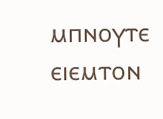ⲙⲡⲛⲟⲩⲧⲉ ⲉⲓⲉⲙⲧⲟⲛ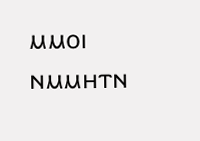ⲙⲙⲟⲓ ⲛⲙⲙⲏⲧⲛ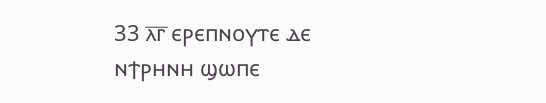33 ⲗ̅ⲅ̅ ⲉⲣⲉⲡⲛⲟⲩⲧⲉ ⲇⲉ ⲛϯⲣⲏⲛⲏ ϣⲱⲡⲉ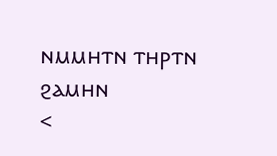ⲛⲙⲙⲏⲧⲛ ⲧⲏⲣⲧⲛ ϩⲁⲙⲏⲛ
<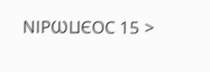ⲚⲒⲢⲰⳘⲈⲞⲤ 15 >